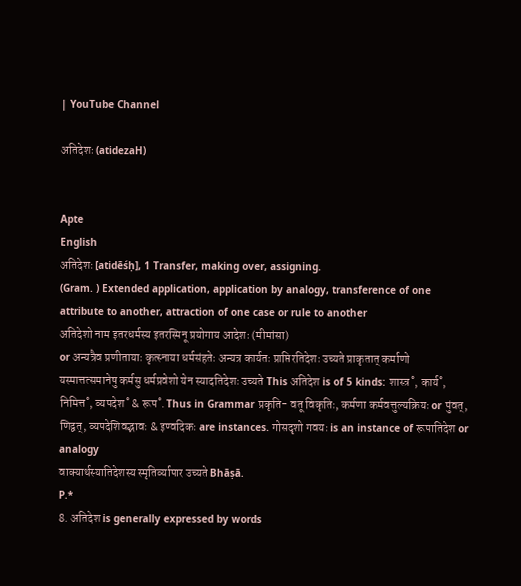| YouTube Channel

अतिदेशः (atidezaH)


Apte
English
अतिदेशः [atidēśḥ], 1 Transfer, making over, assigning.
(Gram. ) Extended application, application by analogy, transference of one attribute to another, attraction of one case or rule to another
अतिदेशो नाम इतरधर्मस्य इतरस्मिनू प्रयोगाय आदेशः (मीमांसा)
or अन्यत्रैव प्रणीतायाः कृत्स्नाया धर्मसंहतेः अन्यत्र कार्यतः प्राप्तिरतिदेशः उच्यते प्राकृतात् कर्माणो यस्मात्तत्समानेषु कर्मसु धर्मप्रवेशो येन स्यादतिदेशः उच्यते This अतिदेश is of 5 kinds: शास्त्र˚, कार्य˚, निमित्त˚, व्यपदेश˚ & रूप˚. Thus in Grammar प्रकृति- वतू विकृतिः, कर्मणा कर्मवत्तुल्यक्रियः or पुंवत्, णिद्वत्, व्यपदेशिवद्भावः & इण्वदिकः are instances. गोसदृशो गवयः is an instance of रूपातिदेश or analogy
वाक्यार्थस्यातिदेशस्य स्मृतिर्व्यापार उच्यते Bhāṣā.
P.*
8. अतिदेश is generally expressed by words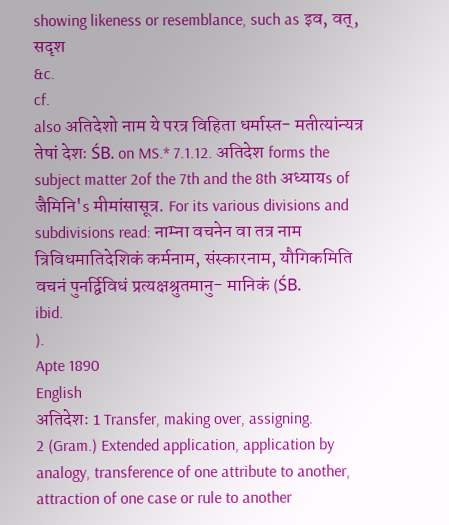showing likeness or resemblance, such as इव, वत्, सदृश
&c.
cf.
also अतिदेशो नाम ये परत्र विहिता धर्मास्त- मतीत्यांन्यत्र तेषां देशः ŚB. on MS.* 7.1.12. अतिदेश forms the subject matter 2of the 7th and the 8th अध्यायs of जैमिनि's मीमांसासूत्र. For its various divisions and subdivisions read: नाम्ना वचनेन वा तत्र नाम त्रिविधमातिदेशिकं कर्मनाम, संस्कारनाम, यौगिकमिति वचनं पुनर्द्विविधं प्रत्यक्षश्रुतमानु- मानिकं (ŚB.
ibid.
).
Apte 1890
English
अतिदेशः 1 Transfer, making over, assigning.
2 (Gram.) Extended application, application by analogy, transference of one attribute to another, attraction of one case or rule to another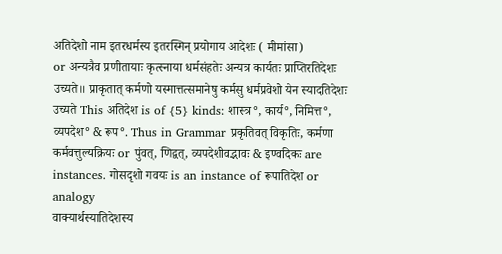अतिदेशो नाम इतरधर्मस्य इतरस्मिन् प्रयोगाय आदेशः ( मीमांसा)
or अन्यत्रैव प्रणीतायाः कृत्स्नाया धर्मसंहतेः अन्यत्र कार्यतः प्राप्तिरतिदेशः उच्यते॥ प्राकृतात् कर्मणो यस्मात्तत्समानेषु कर्मसु धर्मप्रवेशो येन स्यादतिदेशः उच्यते This अतिदेश is of {5} kinds: शास्त्र°, कार्य°, निमित्त°, व्यपदेश° & रूप°. Thus in Grammar प्रकृतिवत् विकृतिः, कर्मणा कर्मवत्तुल्यक्रियः or पुंवत्, णिद्वत्, व्यपदेशीवद्भावः & इण्वदिकः are instances. गोसदृशो गवयः is an instance of रूपातिदेश or analogy
वाक्यार्थस्यातिदेशस्य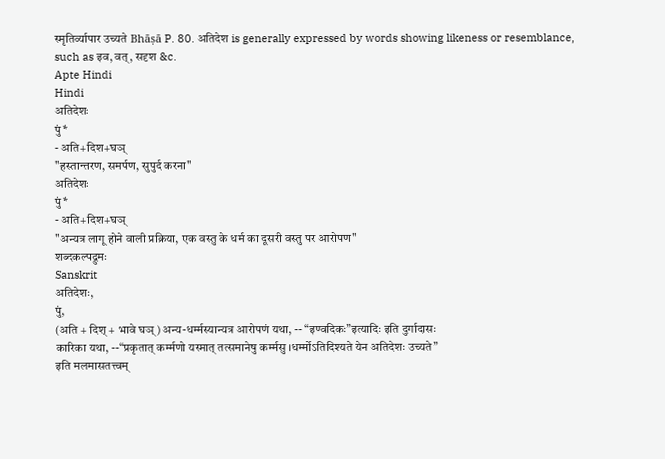स्मृतिर्व्यापार उच्यते Bhāṣā P. 80. अतिदेश is generally expressed by words showing likeness or resemblance, such as इव, वत्, सदृश &c.
Apte Hindi
Hindi
अतिदेशः
पुं*
- अति+दिश+घञ्
"हस्तान्तरण, समर्पण, सुपुर्द करना"
अतिदेशः
पुं*
- अति+दिश+घञ्
"अन्यत्र लागू होने वाली प्रक्रिया, एक वस्तु के धर्म का दूसरी वस्तु पर आरोपण"
शब्दकल्पद्रुमः
Sanskrit
अतिदेशः,
पुं,
(अति + दिश् + भावे घञ्) अन्य-धर्म्मस्यान्यत्र आरोपणं यथा, -- “इण्वदिकः”इत्यादिः इति दुर्गादासः
कारिका यथा, --“प्रकृतात् कर्म्मणो यस्मात् तत्समानेषु कर्म्मसु ।धर्म्मोऽतिदिश्यते येन अतिदेशः उच्यते”
इति मलमासतत्त्वम्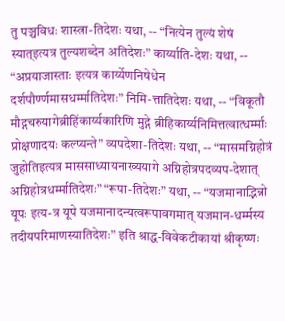तु पञ्चविधः शास्त्रा-तिदेशः यथा, -- “नित्येन तुल्यं शेषं स्यात्इत्यत्र तुल्यशब्देन अतिदेशः” कार्य्याति-देशः यथा, -- “अप्रयाजास्ताः इत्यत्र कार्य्येणनिषेधेन दर्शपौर्ण्णमासधर्म्मातिदेशः” निमि-त्तातिदेशः यथा, -- “विकूतौ मौद्गचरुयागेब्रीहिंकार्य्यकारिणि मुद्गे ब्रीहिकार्य्यनिमित्तत्वात्धर्म्माः प्रोक्षणादयः कल्प्यन्ते” व्यपदेशा-तिदेशः यथा, -- “मासमग्निहोत्रं जुहोतिइत्यत्र माससाध्यायनाख्ययागे अग्निहोत्रपदव्यप-देशात् अग्निहोत्रधर्म्मातिदेशः” “रूपा-तिदेशः” यथा, -- “यजमानाद्भिन्नो यूपः इत्य-त्र यूपे यजमानादन्यत्वरूपावगमात् यजमान-धर्म्मस्य तदीयपरिमाणस्यातिदेशः” इति श्राद्ध-विवेकटीकायां श्रीकृष्णः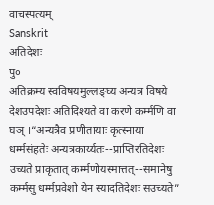वाचस्पत्यम्
Sanskrit
अतिदेशः
पु०
अतिक्रम्य स्वविषयमुल्लङ्घ्य अन्यत्र विषये देशउपदेशः अतिदिश्यते वा करणे कर्म्मणि वा घञ् ।“अन्यत्रैव प्रणीतायाः कृत्स्नाया धर्म्मसंहतेः अन्यत्रकार्य्यतः--प्राप्तिरतिदेशः उच्यते प्राकृतात् कर्म्मणोयस्मात्तत्--समानेषु कर्म्मसु धर्म्मप्रवेशो येन स्यादतिदेशः सउच्यते”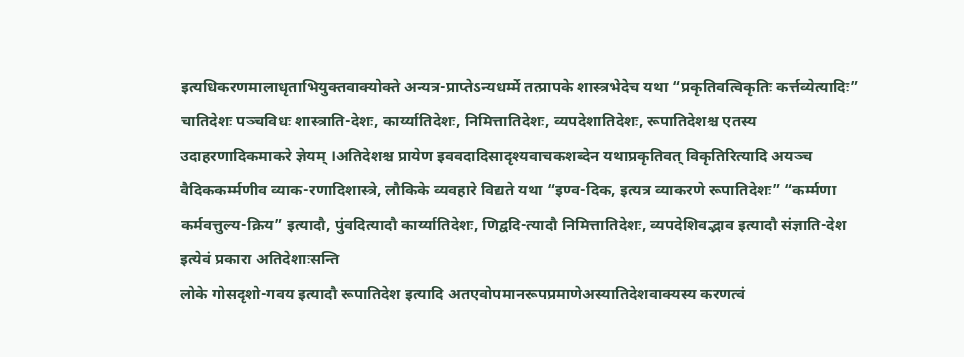इत्यधिकरणमालाधृताभियुक्तवाक्योक्ते अन्यत्र-प्राप्तेऽन्यधर्म्मे तत्प्रापके शास्त्रभेदेच यथा “प्रकृतिवत्विकृतिः कर्त्तव्येत्यादिः” चातिदेशः पञ्चविधः शास्त्राति-देशः, कार्य्यातिदेशः, निमित्तातिदेशः, व्यपदेशातिदेशः, रूपातिदेशश्च एतस्य उदाहरणादिकमाकरे ज्ञेयम् ।अतिदेशश्च प्रायेण इववदादिसादृश्यवाचकशब्देन यथाप्रकृतिवत् विकृतिरित्यादि अयञ्च वैदिककर्म्मणीव व्याक-रणादिशास्त्रे, लौकिके व्यवहारे विद्यते यथा “इण्व-दिक, इत्यत्र व्याकरणे रूपातिदेशः” “कर्म्मणा कर्मवत्तुल्य-क्रिय” इत्यादौ, पुंवदित्यादौ कार्य्यातिदेशः, णिद्वदि-त्यादौ निमित्तातिदेशः, व्यपदेशिवद्भाव इत्यादौ संज्ञाति-देश इत्येवं प्रकारा अतिदेशाःसन्ति
लोके गोसदृशो-गवय इत्यादौ रूपातिदेश इत्यादि अतएवोपमानरूपप्रमाणेअस्यातिदेशवाक्यस्य करणत्वं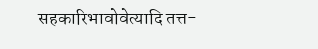सहकारिभावोवेत्यादि तत्त-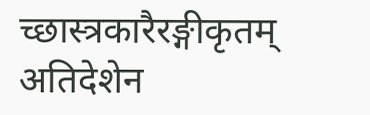च्छास्त्रकारैरङ्गीकृतम् अतिदेशेन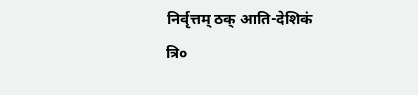निर्वृत्तम् ठक् आति-देशिकं
त्रि०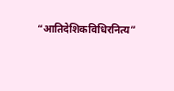“आतिदेशिकविधिरनित्य”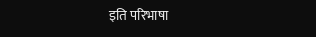इति परिभाषा